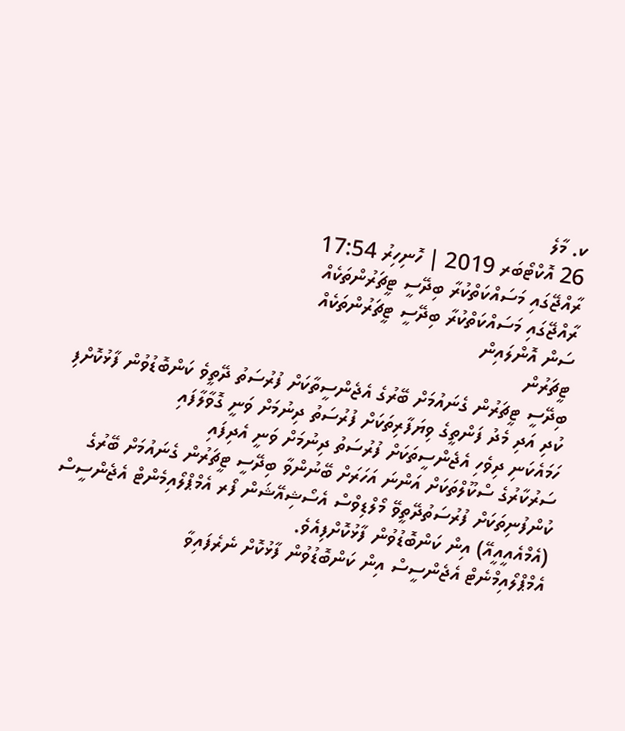ކ. މާލެ
26 އޮކްޓޯބަރ 2019 | ހޮނިހިރު 17:54
ރާއްޖޭގައި މަސައްކަތްކުރާ ބިދޭސީ ޓީޗަރުންތަކެއް
ރާއްޖޭގައި މަސައްކަތްކުރާ ބިދޭސީ ޓީޗަރުންތަކެއް
ސަން އޮންލައިން
ޓީޗަރުން
ބިދޭސީ ޓީޗަރުން ގެނައުމަށް ބޭރުގެ އެޖެންސީތާކަށް ފުރުސަތު ދޭތީވެ ކަންބޮޑުވުން ފާޅުކޮށްފި
ކުދި އަދި މެދު ފަންތީގެ ވިޔަފާރިތަކަށް ފުރުސަތު ދިނުމަށް ވަނީ ގޮވާލާފައި
ހަމައެކަނި ދިވެހި އެޖެންސީތަކަށް ފުރުސަތު ދިނުމަށް ވަނީ އެދިފައި
ސަރުކާރުގެ ސްކޫލްތަކަށް އަންނަ އަހަރަށް ބޭނުންވާ ބިދޭސީ ޓީޗަރުން ގެނައުމަށް ބޭރުގެ ކުންފުނިތަކަށް ފުރުސަތުދޭތީވޭ މޯލްޑިވްސް އެސޯޝިއޭޝަން ފޯރ އެމްޕްލޯއިމެންޓް އެޖެންސީސް (އެމްއެއީއީއޭ) އިން ކަންބޮޑުވުން ފާޅުކޮށްފިއެވެ.
އެމްޕްލޯއިމްނެޓް އެޖެންސީސް އިން ކަންބޮޑުވުން ފާޅުކޮށް ނެރެފައިވާ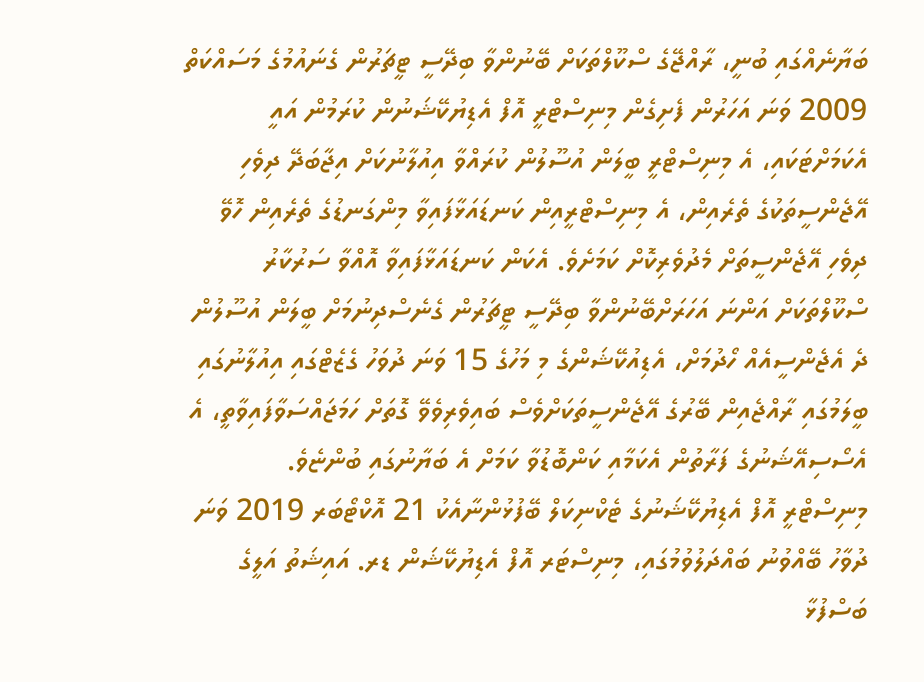ބަޔާނެއްގައި ބުނީ، ރާއްޖޭގެ ސްކޫލްތަކަށް ބޭނުންވާ ބިދޭސީ ޓީޗަރުން ގެނައުމުގެ މަސައްކަތް 2009 ވަނަ އަހަރުން ފެށިގެން މިނިސްޓްރީ އޮފް އެޑިޔުކޭޝަނުން ކުރަމުން އައީ އެކަމަށްޓަކައި، އެ މިނިސްޓްރީ ބީލަން އުސޫލުން ކުރައްވާ އިއުލާނުކަށް އިޖާބަދޭ ދިވެހި އޭޖެންސީތަކުގެ ތެރެއިން، އެ މިނިސްޓްރީއިން ކަނޑައަޅާފައިވާ މިންގަނޑުގެ ތެރެއިން ހޮވޭ ދިވެހި އޭޖެންސީތަށް މެދުވެރިކޮށް ކަމަށެވެ. އެކަން ކަނޑައަޅާފައިވާ އޮއްވާ ސަރުކާރު ސްކޫލްތަކަށް އަންނަ އަހަރަށްބޭނުންވާ ބިދޭސީ ޓީޗަރުން ގެނެސްދިނުމަށް ބީލަން އުސޫލުން ދެ އެޖެންސީއެއް ހޯދުމަށް، އެޑިއުކޭޝަންގެ މި މަހުގެ 15 ވަނަ ދުވަހު ގެޒެޓްގައި އިއުލާނުގައި ބީލަމުގައި ރާއްޖެއިން ބޭރުގެ އޭޖެންސީތަކަށްވެސް ބައިވެރިވެވޭ ގޮތަށް ހަމަޖައްސަވާފައިވާތީ، އެ އެސޯސިއޭޝަނުގެ ފަރާތުން އެކަމާއި ކަންބޮޑުވާ ކަމަށް އެ ބަޔާނުގައި ބުންޏެވެ.
މިނިސްޓްރީ އޮފް އެޑިޔުކޭޝަނުގެ ޓެކްނިކަލް ބޭފުޅުންނާއެކު 21 އޮކްޓޯބަރ 2019 ވަނަ ދުވާހު ބޭއްވުނު ބައްދަލުވުމުގައި، މިނިސްޓަރ އޮފް އެޑިޔުކޭޝަން ޑރ. އައިޝަތު އަލީގެ ބަސްފުޅާ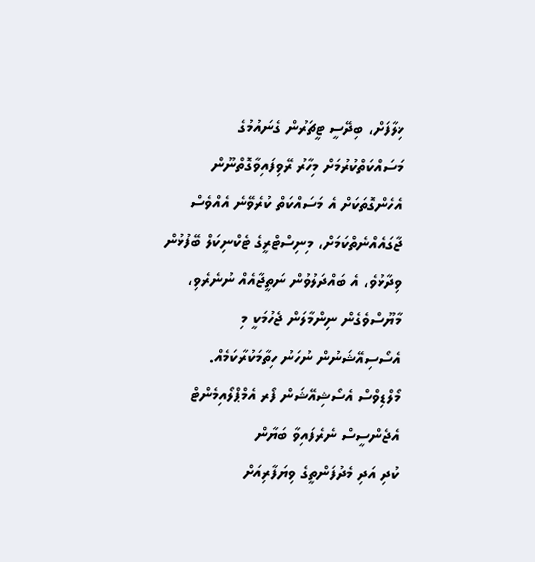ޚިލާފަށް، ބިދޭސީ ޓީޗަރުން ގެނައުމުގެ މަސައްކަތްކުރުމަށް މިހާރު ރޭވިފައިވާގޮތްނޫން އެހެންގޮތަކަށް އެ މަސައްކަތް ކުރެވޭނެ އެއްވެސް ޖާގައެއްނެތްކަމަށް، މިނިސްޓްރީގެ ޓެކްނިކަލް ބޭފުޅުން ވިދާޅުވެ، އެ ބައްދަލުވުން ނަތީޖާއެއް ނުނެރެވި، މާޔޫސްވެގެން ނިންމާލަން ޖެހުމަކީ މި އެސޯސިއޭޝަނުން ނުހަނު ހިތާމަކުރާކަމެއް.
މޯލްޑިވްސް އެސޯޝިއޭޝަން ފޯރ އެމްޕްލޯއިމެންޓް އެޖެންސީސް ނެރެފައިވާ ބަޔާން
ކުދި އަދި މެދުފަންތީގެ ވިޔަފާރިއަށް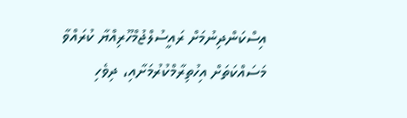އިސްކަންދިނުމަށް ރައީސުލްޖުމްހޫރިއްޔާ ކުރައްވާ މަސައްކަތަށް އިހުތިރާމްކުރުމަށާއި، ދިވެހި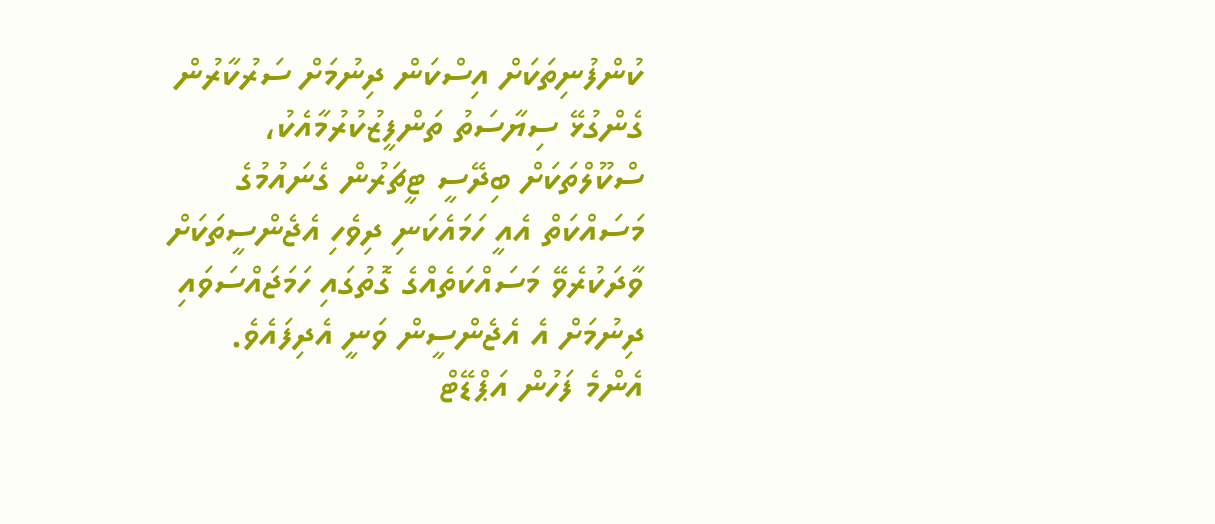ކުންފުނިތަކަށް އިސްކަން ދިނުމަށް ސަރުކާރުން ގެންގުޅޭ ސިޔާސަތު ތަންފީޒުކުރުމާއެކު، ސްކޫލްތަކަށް ބިދޭސީ ޓީޗަރުން ގެނައުމުގެ މަސައްކަތް އެއީ ހަމައެކަނި ދިވެހި އެޖެންސީތަކަށް ވާދަކުރެވޭ މަސައްކަތެއްގެ ގޮތުގައި ހަމަޖައްސަވައި ދިނުމަށް އެ އެޖެންސީން ވަނީ އެދިފައެވެ.
އެންމެ ފަހުން އަޕްޑޭޓް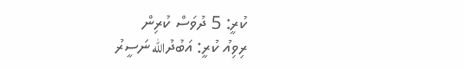ކުރީ: 5 ދުވަސް ކުރިން
ރިވިއު ކުރީ: އަބުދުالله ނަސީރު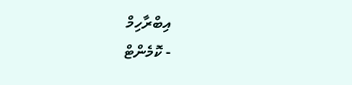އިބްރާހިމް
- ކޮމެންޓް